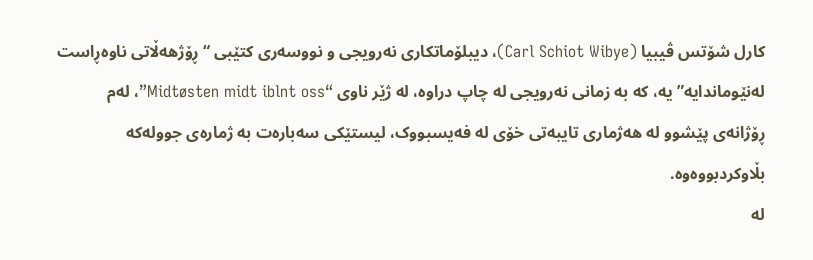کارل شۆتس ڤیبیا (Carl Schiot Wibye)، دیبلۆماتکاری نەرویجی و نووسەری کتێبی “ڕۆژهەڵاتی ناوەڕاست لەنێوماندایە” یە، کە بە زمانی نەرویجی لە چاپ دراوە، لە ژێر ناوی “Midtøsten midt iblnt oss”، لەم ڕۆژانەی پێشوو لە هەژماری تایبەتی خۆی لە فەیسبووک، لیستێکی سەبارەت بە ژمارەی جوولەکە بڵاوکردبووەوە.
لە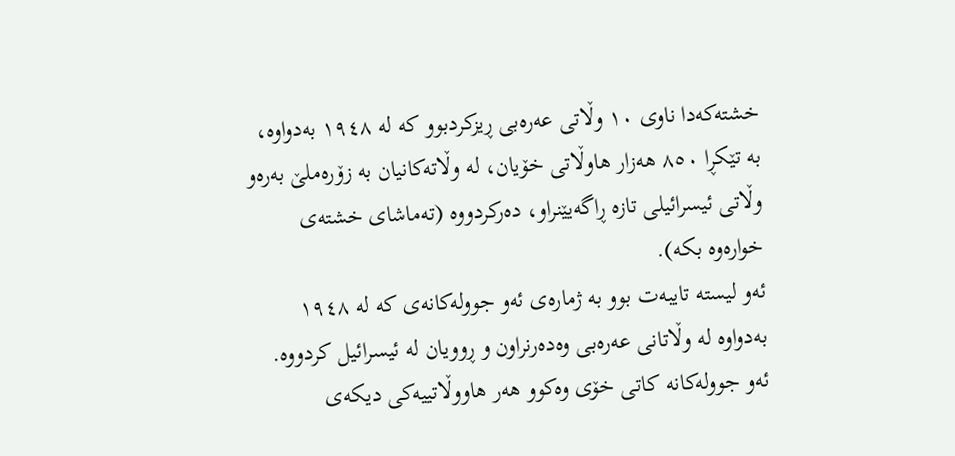خشتەکەدا ناوی ١٠ وڵاتی عەرەبی ڕیزکردبوو کە لە ١٩٤٨ بەدواوە، بە تێکڕا ٨٥٠ هەزار هاوڵاتی خۆیان، لە وڵاتەکانیان بە زۆرەملێ بەرەو وڵاتی ئیسرائیلی تازە ڕاگەیێنراو، دەرکردووە (تەماشای خشتەی خوارەوە بکە).
ئەو لیستە تایبەت بوو بە ژمارەی ئەو جوولەکانەی کە لە ١٩٤٨ بەدواوە لە وڵاتانی عەرەبی وەدەرنراون و ڕوویان لە ئیسرائیل کردووە. ئەو جوولەکانە کاتی خۆی وەکوو هەر هاووڵاتییەکی دیکەی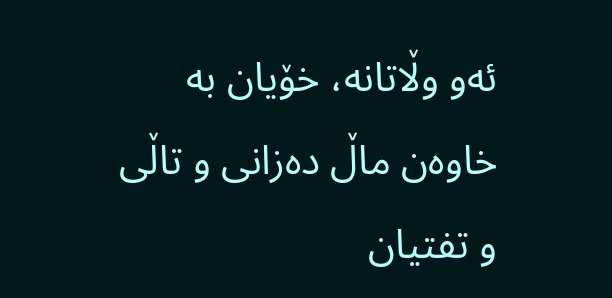ئەو وڵاتانە، خۆیان بە خاوەن ماڵ دەزانی و تاڵی و تفتیان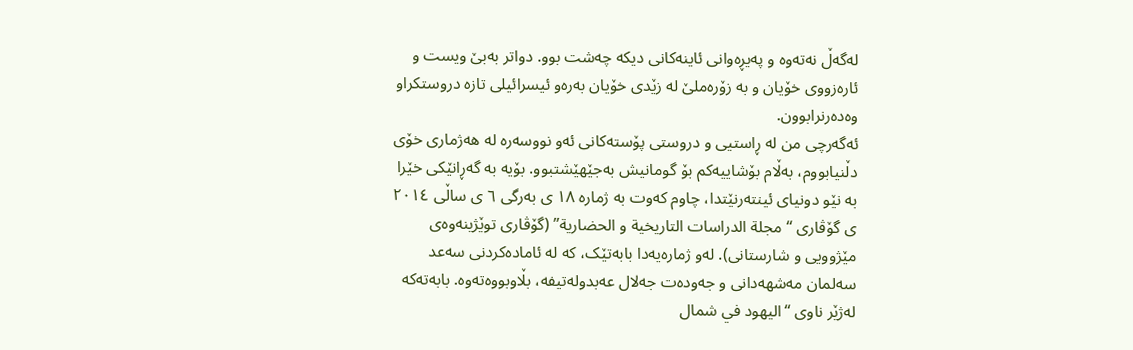لەگەڵ نەتەوە و پەیڕەوانی ئاینەکانی دیکە چەشت بوو. دواتر بەبێ ویست و ئارەزووی خۆیان و بە زۆرەملێ لە زێدی خۆیان بەرەو ئیسرائیلی تازە دروستکراو وەدەرنرابوون.
ئەگەرچی من لە ڕاستیی و دروستی پۆستەکانی ئەو نووسەرە لە هەژماری خۆی دڵنیابووم، بەڵام بۆشاییەکم بۆ گومانیش بەجێهێشتبوو. بۆیە بە گەڕانێکی خێرا بە نێو دونیای ئینتەرنێتدا، چاوم کەوت بە ژمارە ١٨ ی بەرگی ٦ ی ساڵی ٢٠١٤ ی گۆڤاری “مجلة الدراسات التاریخیة و الحضاریة” (گۆڤاری توێژینەوەی مێژوویی و شارستانی). لەو ژمارەیەدا بابەتێک، کە لە ئامادەکردنی سەعد سەلمان مەشهەدانی و جەودەت جەلال عەبدولەتیفە، بڵاوبووەتەوە. بابەتەکە لەژێر ناوی “الیهود في شمال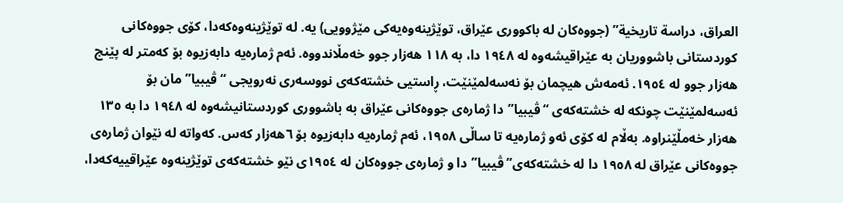العراق، دراسة تاریخیة” (جووەکان لە باکووری عێراق، توێژینەوەیەکی مێژوویی) یە. لە توێژینەوەکەدا، کۆی جووەکانی کوردستانی باشووریان بە عێراقیشەوە لە ١٩٤٨ دا، بە ١١٨ هەزار جوو خەمڵاندووە. ئەم ژمارەیە دابەزیوە بۆ کەمتر لە پێنج هەزار جوو لە ١٩٥٤. ئەمەش هیچمان بۆ نەسەلمێنێت، ڕاستیی خشتەکەی نووسەری نەرویجی “ڤیبیا”مان بۆ ئەسەلمێنێت چونکە لە خشتەکەی “ڤیبیا”دا ژمارەی جووەکانی عێراق بە باشووری کوردستانیشەوە لە ١٩٤٨ دا بە ١٣٥ هەزار خەمڵێنراوە. بەڵام لە کۆی ئەو ژمارەیە تا ساڵی ١٩٥٨، ئەم ژمارەیە دابەزیوە بۆ ٦هەزار کەس. کەواتە لە نێوان ژمارەی جووەکانی عێراق لە ١٩٥٨ دا لە خشتەکەی”ڤیبیا”دا و ژمارەی جووەکان لە ١٩٥٤ی نێو خشتەکەی توێژینەوە عێراقییەکەدا،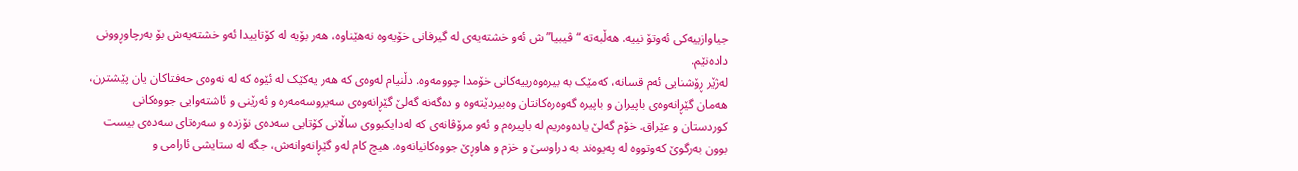جیاوازییەکی ئەوتۆ نییە. هەڵبەتە “ڤیبیا”ش ئەو خشتەیەی لە گیرفانی خۆیەوە نەهێناوە، هەر بۆیە لە کۆتاییدا ئەو خشتەیەش بۆ بەرچاوڕوونی دادەنێم.
لەژێر ڕۆشنایی ئەم قسانە، کەمێک بە بیرەوەرییەکانی خۆمدا چوومەوە. دڵنیام لەوەی کە هەر یەکێک لە ئێوە کە لە نەوەی حەفتاکان یان پێشترن، هەمان گێڕانەوەی باپیران و باپیرە گەوەرەکانتان وەبیردێتەوە و دەگەنە گەلێ گێڕانەوەی سەیروسەمەرە و ئەرێنی و ئاشتەوایی جووەکانی کوردستان و عێراق. خۆم گەلێ یادەوەریم لە باپیرەم و ئەو مرۆڤانەی کە لەدایکبووی ساڵانی کۆتایی سەدەی نۆزدە و سەرەتای سەدەی بیست بوون بەرگوێ کەوتووە لە پەیوەند بە دراوسێ و خزم و هاوڕێ جووەکانیانەوە. هیچ کام لەو گێڕانەوانەش، جگە لە ستایشی ئارامی و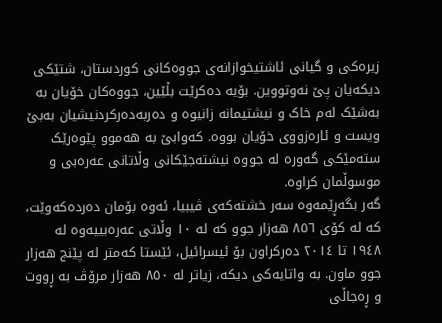زیرەکی و گیانی ئاشتیخوازانەی جووەکانی کوردستان، شتێکی دیکەیان پێ نەوتووین. بۆیە دەکرێت بڵێین، جووەکان خۆیان بە بەشێک لەم خاک و نیشتیمانە زانیوە و دەربەدەرکردنیشیان بەبێ ویست و ئارەزووی خۆیان بووە. کەوابێ بە هەموو پێوەرێک ستەمێکی گەورە لە جووە نیشتەجێکانی وڵاتانی عەرەبی و موسوڵمان کراوە.
گەر بگەڕێمەوە سەر خشتەکەی ڤیبیا، ئەوە بۆمان دەردەکەوێت، کە لە کۆی ٨٥٦ هەزار جوو کە لە ١٠ وڵاتی عەرەبییەوە لە ١٩٤٨ تا ٢٠١٤ دەرکراون بۆ ئیسرائیل، ئێستا کەمتر لە پێنج هەزار جوو ماون. بە واتایەکی دیکە، زیاتر لە ٨٥٠ هەزار مرۆڤ بە ڕووت و ڕەجاڵی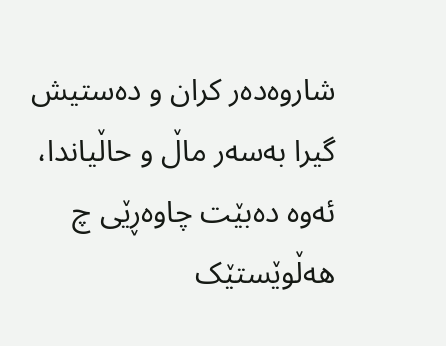شاروەدەر کران و دەستیش گیرا بەسەر ماڵ و حاڵیاندا، ئەوە دەبێت چاوەڕێی چ هەڵوێستێک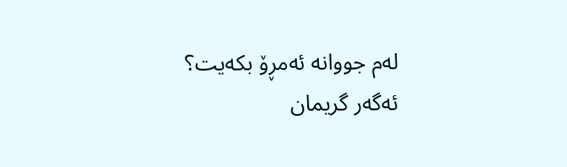لەم جووانە ئەمڕۆ بکەیت؟
ئەگەر گریمان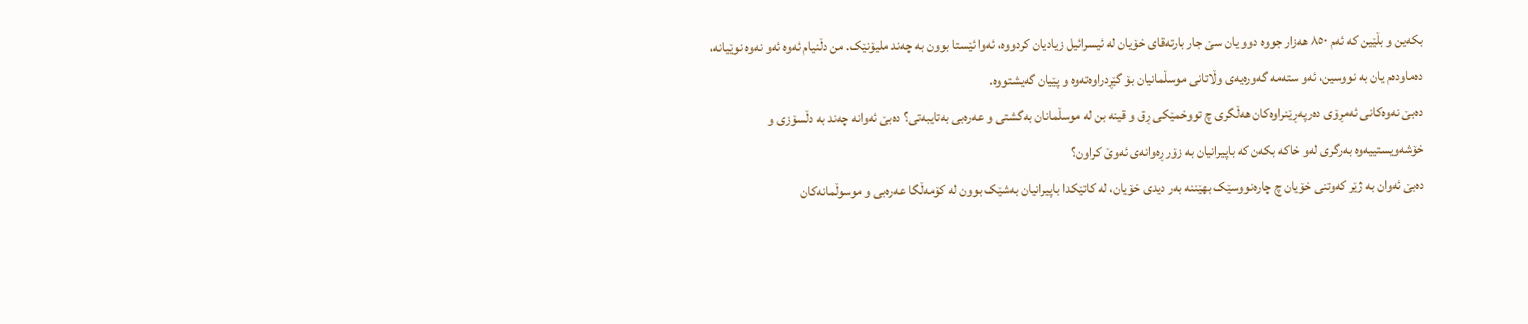بکەین و بڵێین کە ئەم ٨٥٠ هەزار جووە دوو یان سێ جار بارتەقای خۆیان لە ئیسرائیل زیادیان کردووە، ئەوا ئێستا بوون بە چەند ملیۆنێک. من دڵنیام ئەوە ئەو نەوە نوێیانە، دەماودەم یان بە نووسین، ئەو ستەمە گەورەیەی وڵاتانی موسڵمانیان بۆ گێڕدراوەتەوە و پێیان گەیشتووە.
دەبێ نەوەکانی ئەمڕۆی دەرپەڕێنراوەکان هەڵگری چ تووخمێکی ڕق و قینە بن لە موسڵمانان بەگشتی و عەرەبی بەتایبەتی؟ دەبێ ئەوانە چەند بە دڵسۆزی و خۆشەویستییەوە بەرگری لەو خاکە بکەن کە باپیرانیان بە زۆر ڕەوانەی ئەوێ کراون؟
دەبێ ئەوان بە ژێر کەوتنی خۆیان چ چارەنووسێک بهێننە بەر دیدی خۆیان، لە کاتێکدا باپیرانیان بەشێک بوون لە کۆمەڵگا عەرەبی و موسوڵمانەکان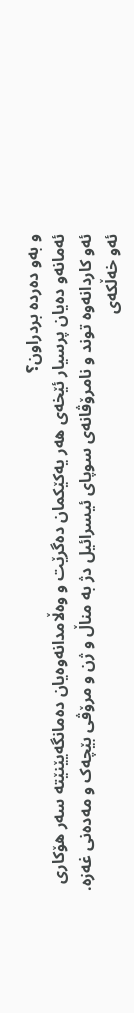و بەو دەردە بردراون؟
ئەمانەو دەیان پرسیار ئێخەی هەر یەکێکمان دەگرێت و وەڵامدانەوەیان دەمانگەیێنێتە سەر هۆکاری ئەو کاردانەوە توند و نامرۆڤانەی سوپای ئیسرائیل دژ بە مناڵ و ژن و مرۆڤی بێچەک و مەدەنی غەزە. ئەو خەڵکەی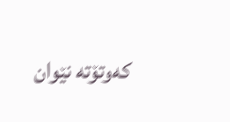کەوتۆتە نێوان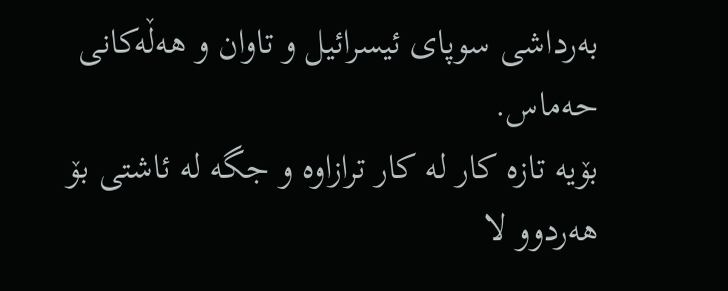بەرداشی سوپای ئیسرائیل و تاوان و هەڵەکانی حەماس.
بۆیە تازە کار لە کار ترازاوە و جگە لە ئاشتی بۆ هەردوو لا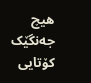هیچ جەنگێک کۆتایی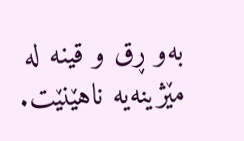بەو ڕق و قینە لە مێژینەیە ناهێنێت.